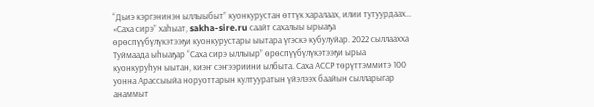“Дьиэ кэргэнинэн ыллыыбыт” куонкурустан өттүк харалаах, илии тутуурдаах…
«Саха сирэ” хаһыат, sakha-sire.ru саайт сахалыы ырыаҕа өрөспүүбүлүкэтээҕи куонкурустары ыытара үгэскэ кубулуйар. 2022 сыллаахха Туймаада ыһыаҕар “Саха сирэ ыллыыр” өрөспүүбүлүкэтээҕи ырыа куонкуруһун ыытан, киэҥ сэҥээриини ылбыта. Саха АССР төрүттэммитэ 100 уонна Арассыыйа норуоттарын култууратын үйэлээх баайын сылларыгар анаммыт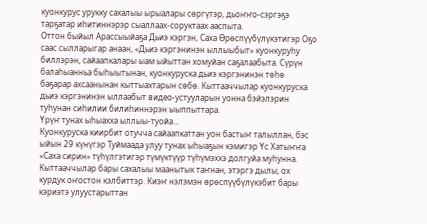куонкурус урукку сахалыы ырыалары сөргүтэр, дьоҥҥо-сэргэҕэ тарҕатар иһитиннэрэр сыаллаах-соруктаах ааспыта.
Оттон быйыл Арассыыйаҕа Дьиэ кэргэн, Саха Өрөспүүбүлүкэтигэр Оҕо саас сылларыгар анаан, «Дьиэ кэргэнинэн ыллыыбыт» куонкуруһу биллэрэн, сайаапкалары ыам ыйыттан хомуйан саҕалаабыта. Сүрүн балаһыанньа быһыытынан, куонкуруска дьиэ кэргэнинэн төһө баҕарар ахсаанынан кыттыахтарын сөбө. Кыттааччылар куонкуруска дьиэ кэргэнинэн ыллаабыт видео-устууларын уонна бэйэлэрин туһунан сиһилии билиһиннэрэн ыыппыттара.
Үрүҥ тунах ыһыахха ыллыы-туойа…
Куонкуруска киирбит отучча сайаапкаттан уон бастыҥ талыллан, бэс ыйын 29 күнүгэр Туймаада улуу тунах ыһыаҕын кэмигэр Үс Хатыҥҥа «Саха сирин» түһүлгэтигэр түмүктүүр түһүмэххэ долгуйа муһунна. Кыттааччылар бары сахалыы маанытык таҥнан, этэргэ дылы, ох курдук оҥостон кэлбиттэр. Киэҥ нэлэмэн өрөспүүбүлүкэбит бары кэриэтэ улуустарыттан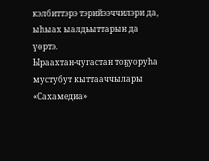кэлбиттэрэ тэрийээччилэри да, ыһыах ыалдьыттарын да үөртэ.
Ыраахтан-чугастан тоҕуоруһа мустубут кыттааччылары «Сахамедиа»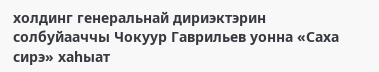холдинг генеральнай дириэктэрин солбуйааччы Чокуур Гаврильев уонна «Саха сирэ» хаһыат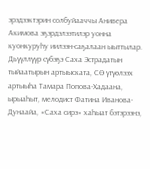эрэдээктэрин солбуйааччы Анивера Акимова эҕэрдэлээтилэр уонна куонкуруһу иилээн-саҕалаан ыыттылар.
Дьүүллүүр сүбэҕэ Саха Эстрадатын тыйаатырын артыыската, СӨ үтүөлээх артыыһа Тамара Попова-Хадаана, ырыаһыт, мелодист Фатина Иванова-Дунаайа, «Саха сирэ» хаһыат бэтэрээнэ,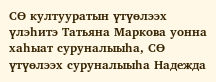СӨ култууратын үтүөлээх үлэһитэ Татьяна Маркова уонна хаһыат суруналыыһа, СӨ үтүөлээх суруналыыһа Надежда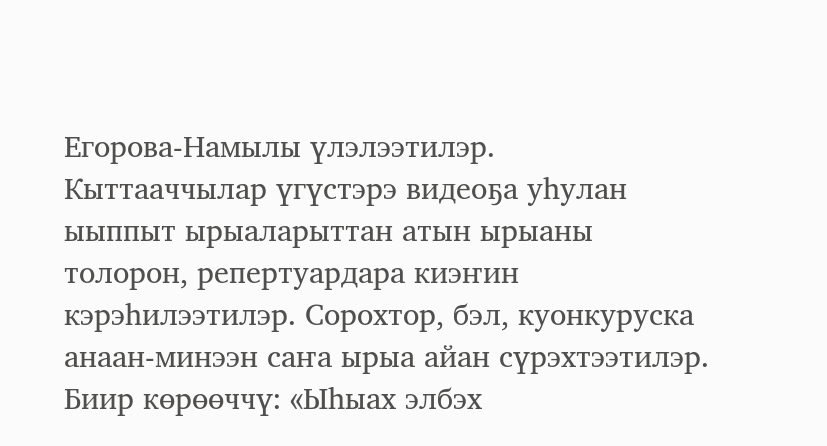Егорова-Намылы үлэлээтилэр.
Кыттааччылар үгүстэрэ видеоҕа уһулан ыыппыт ырыаларыттан атын ырыаны толорон, репертуардара киэҥин кэрэһилээтилэр. Сорохтор, бэл, куонкуруска анаан-минээн саҥа ырыа айан сүрэхтээтилэр. Биир көрөөччү: «Ыһыах элбэх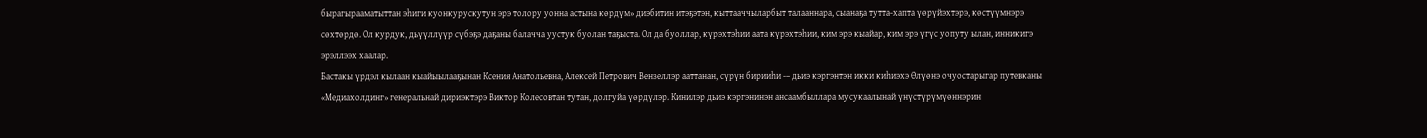бырагырааматыттан эһиги куонкурускутун эрэ толору уонна астына көрдүм» диэбитин итэҕэтэн, кыттааччыларбыт талааннара, сыанаҕа тутта-хапта үөрүйэхтэрэ, көстүүмнэрэ сөхтөрдө. Ол курдук, дьүүллүүр сүбэҕэ даҕаны балачча уустук буолан таҕыста. Ол да буоллар, күрэхтэһии аата күрэхтэһии, ким эрэ кыайар, ким эрэ үгүс уопуту ылан, инникигэ эрэллээх хаалар.
Бастакы үрдэл кылаан кыайыылааҕынан Ксения Анатольевна, Алексей Петрович Вензеллэр ааттанан, сүрүн бирииһи -– дьиэ кэргэнтэн икки киһиэхэ Өлүөнэ очуостарыгар путевканы «Медиахолдинг» генеральнай дириэктэрэ Виктор Колесовтан тутан, долгуйа үөрдүлэр. Кинилэр дьиэ кэргэнинэн ансаамбыллара мусукаалынай үнүстүрүмүөннэрин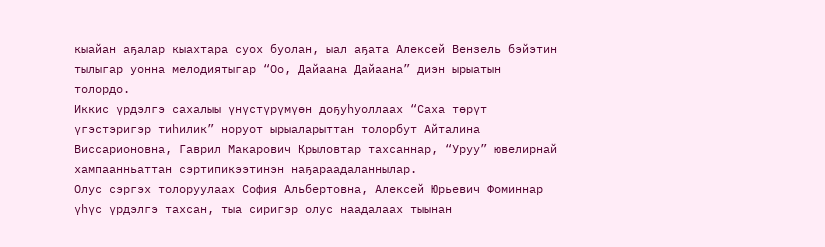кыайан аҕалар кыахтара суох буолан, ыал аҕата Алексей Вензель бэйэтин тылыгар уонна мелодиятыгар “Оо, Дайаана Дайаана” диэн ырыатын толордо.
Иккис үрдэлгэ сахалыы үнүстүрүмүөн доҕуһуоллаах “Саха төрүт үгэстэригэр тиһилик” норуот ырыаларыттан толорбут Айталина Виссарионовна, Гаврил Макарович Крыловтар тахсаннар, “Уруу” ювелирнай хампаанньаттан сэртипикээтинэн наҕараадаланнылар.
Олус сэргэх толоруулаах София Альбертовна, Алексей Юрьевич Фоминнар үһүс үрдэлгэ тахсан, тыа сиригэр олус наадалаах тыынан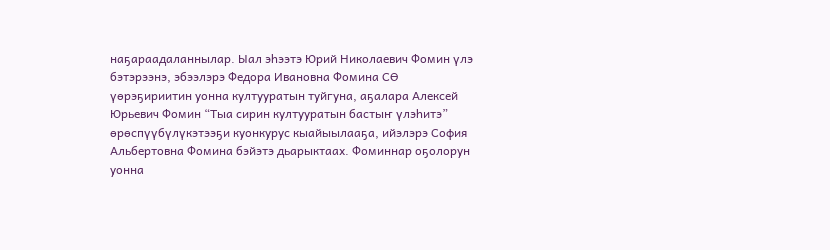наҕараадаланнылар. Ыал эһээтэ Юрий Николаевич Фомин үлэ бэтэрээнэ, эбээлэрэ Федора Ивановна Фомина СӨ үөрэҕириитин уонна култууратын туйгуна, аҕалара Алексей Юрьевич Фомин “Тыа сирин култууратын бастыҥ үлэһитэ” өрөспүүбүлүкэтээҕи куонкурус кыайыылааҕа, ийэлэрэ София Альбертовна Фомина бэйэтэ дьарыктаах. Фоминнар оҕолорун уонна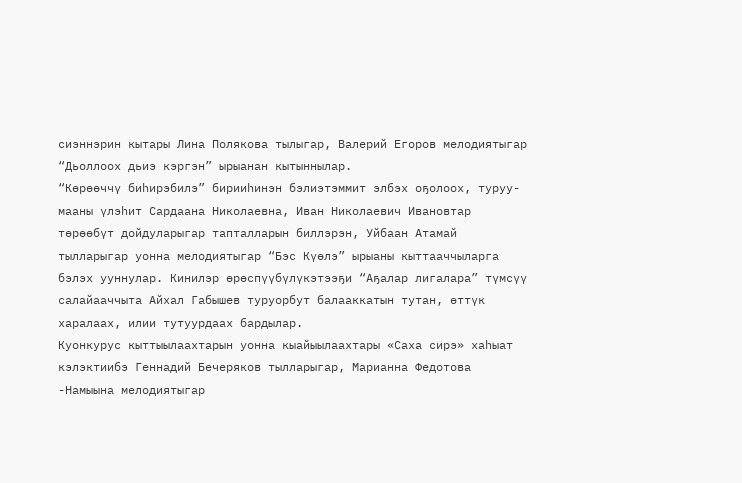сиэннэрин кытары Лина Полякова тылыгар, Валерий Егоров мелодиятыгар “Дьоллоох дьиэ кэргэн” ырыанан кытыннылар.
“Көрөөччү биһирэбилэ” бирииһинэн бэлиэтэммит элбэх оҕолоох, туруу-мааны үлэһит Сардаана Николаевна, Иван Николаевич Ивановтар төрөөбүт дойдуларыгар тапталларын биллэрэн, Уйбаан Атамай тылларыгар уонна мелодиятыгар “Бэс Күөлэ” ырыаны кыттааччыларга бэлэх ууннулар. Кинилэр өрөспүүбүлүкэтээҕи “Аҕалар лигалара” түмсүү салайааччыта Айхал Габышев туруорбут балааккатын тутан, өттүк харалаах, илии тутуурдаах бардылар.
Куонкурус кыттыылаахтарын уонна кыайыылаахтары «Саха сирэ» хаһыат кэлэктиибэ Геннадий Бечеряков тылларыгар, Марианна Федотова -Намыына мелодиятыгар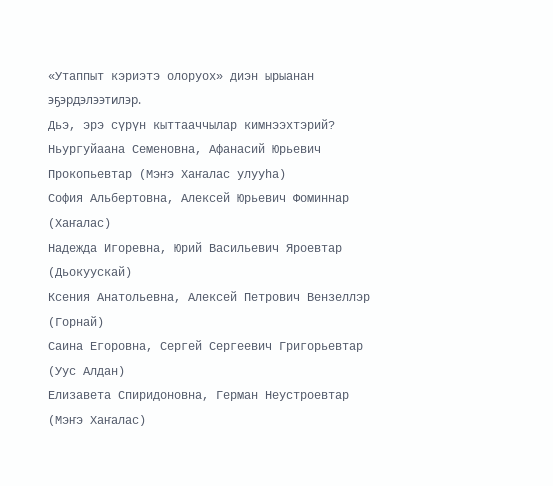«Утаппыт кэриэтэ олоруох» диэн ырыанан эҕэрдэлээтилэр.
Дьэ, эрэ сүрүн кыттааччылар кимнээхтэрий?
Ньургуйаана Семеновна, Афанасий Юрьевич Прокопьевтар (Мэҥэ Хаҥалас улууһа)
София Альбертовна, Алексей Юрьевич Фоминнар (Хаҥалас)
Надежда Игоревна, Юрий Васильевич Яроевтар (Дьокуускай)
Ксения Анатольевна, Алексей Петрович Вензеллэр (Горнай)
Саина Егоровна, Сергей Сергеевич Григорьевтар (Уус Алдан)
Елизавета Спиридоновна, Герман Неустроевтар (Мэҥэ Хаҥалас)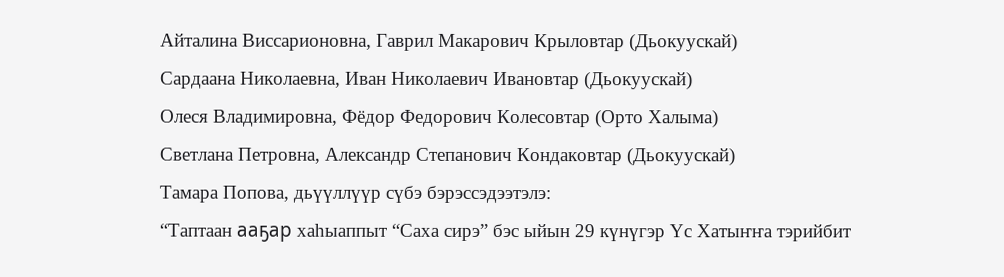Айталина Виссарионовна, Гаврил Макарович Крыловтар (Дьокуускай)
Сардаана Николаевна, Иван Николаевич Ивановтар (Дьокуускай)
Олеся Владимировна, Фёдор Федорович Колесовтар (Орто Халыма)
Светлана Петровна, Александр Степанович Кондаковтар (Дьокуускай)
Тамара Попова, дьүүллүүр сүбэ бэрэссэдээтэлэ:
“Таптаан ааҕар хаһыаппыт “Саха сирэ” бэс ыйын 29 күнүгэр Үс Хатыҥҥа тэрийбит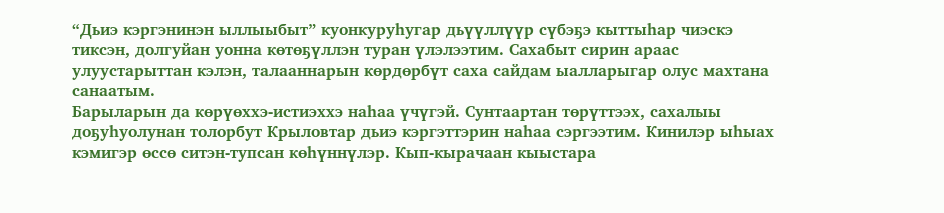“Дьиэ кэргэнинэн ыллыыбыт” куонкуруһугар дьүүллүүр сүбэҕэ кыттыһар чиэскэ тиксэн, долгуйан уонна көтөҕүллэн туран үлэлээтим. Сахабыт сирин араас улуустарыттан кэлэн, талааннарын көрдөрбүт саха сайдам ыалларыгар олус махтана санаатым.
Барыларын да көрүөххэ-истиэххэ наһаа үчүгэй. Сунтаартан төрүттээх, сахалыы доҕуһуолунан толорбут Крыловтар дьиэ кэргэттэрин наһаа сэргээтим. Кинилэр ыһыах кэмигэр өссө ситэн-тупсан көһүннүлэр. Кып-кырачаан кыыстара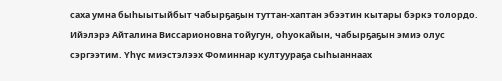саха умна быһыытыйбыт чабырҕаҕын туттан-хаптан эбээтин кытары бэркэ толордо. Ийэлэрэ Айталина Виссарионовна тойугун, оһуокайын, чабырҕаҕын эмиэ олус сэргээтим. Үһүс миэстэлээх Фоминнар култуураҕа сыһыаннаах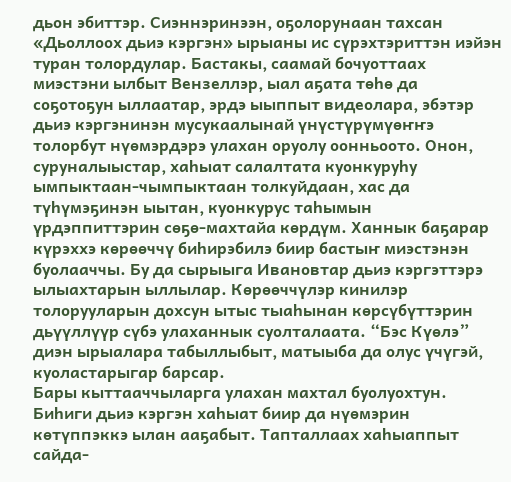дьон эбиттэр. Сиэннэринээн, оҕолорунаан тахсан «Дьоллоох дьиэ кэргэн» ырыаны ис сүрэхтэриттэн иэйэн туран толордулар. Бастакы, саамай бочуоттаах миэстэни ылбыт Вензеллэр, ыал аҕата төһө да соҕотоҕун ыллаатар, эрдэ ыыппыт видеолара, эбэтэр дьиэ кэргэнинэн мусукаалынай үнүстүрүмүөҥҥэ толорбут нүөмэрдэрэ улахан оруолу оонньоото. Онон, суруналыыстар, хаһыат салалтата куонкуруһу ымпыктаан-чымпыктаан толкуйдаан, хас да түһүмэҕинэн ыытан, куонкурус таһымын үрдэппиттэрин сөҕө-махтайа көрдүм. Ханнык баҕарар күрэххэ көрөөччү биһирэбилэ биир бастыҥ миэстэнэн буолааччы. Бу да сырыыга Ивановтар дьиэ кэргэттэрэ ылыахтарын ыллылар. Көрөөччүлэр кинилэр толорууларын дохсун ытыс тыаһынан көрсүбүттэрин дьүүллүүр сүбэ улаханнык суолталаата. “Бэс Күөлэ” диэн ырыалара табыллыбыт, матыыба да олус үчүгэй, куоластарыгар барсар.
Бары кыттааччыларга улахан махтал буолуохтун. Биһиги дьиэ кэргэн хаһыат биир да нүөмэрин көтүппэккэ ылан ааҕабыт. Тапталлаах хаһыаппыт сайда-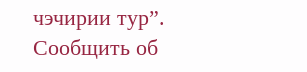чэчирии тур”.
Сообщить об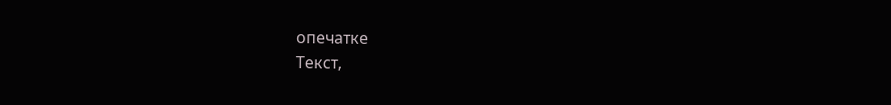опечатке
Текст,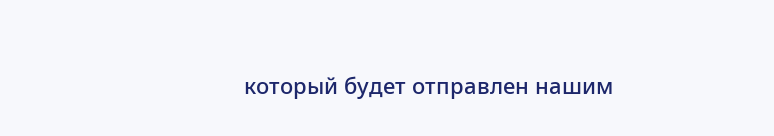который будет отправлен нашим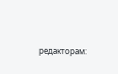редакторам: